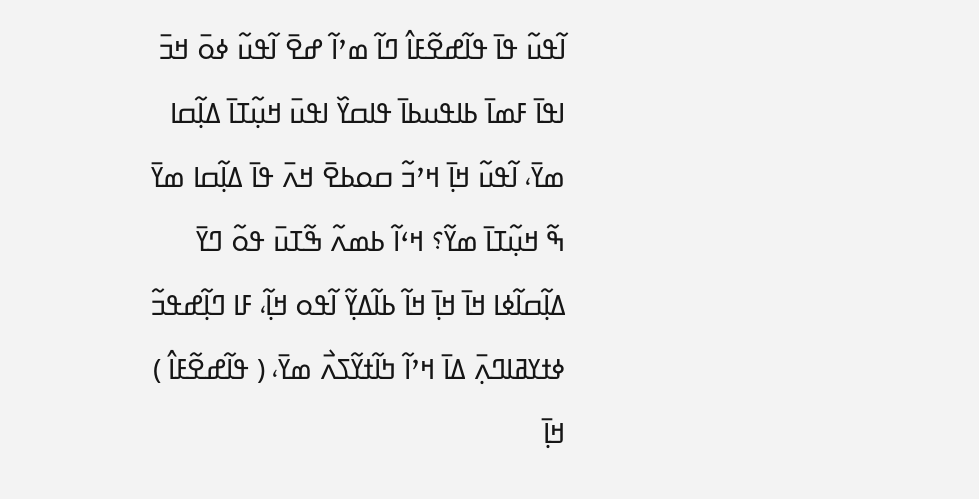ߊ߬ߟߎ߬ ߟߊ߫ ߟߊ߬ߝߐ߬ߓߊ߮ ߣߊ߬ ߘߴߊ߬ ߝߐ߫ ߊ߬ߟߎ߬ ߦߋ߫ ߞߏ߫ ߊߟߊ߫ ߓߘߊ߫ ߕߊߟߎߕߊ߫ ߟߊߛߌ߰ ߊߟߎ߫ ߞߎ߲߬ߠߊ߫ ߡߊ߲߬ߛߊ ߘߌ߫، ߊ߬ߟߎ߬ ߞߊ߲߫ ߞߴߏ߬ ߛߋߕߐ߫ ߞߍ߫ ߟߊ߫ ߡߊ߲߬ߛߊ ߘߌ߫ ߒ߬ ߞߎ߲߬ߠߊ߫ ߘߌ߬؟ ߞߵߊ߬ ߕߘߍ߬ ߒ߬ߠߎ߫ ߟߋ߬ ߣߌ߫ ߡߊ߲߬ߛߊ߬ߦߊ ߞߊ߫ ߞߊ߲߫ ߞߊ߬ ߕߊ߬ߡߌ߲߬ ߊ߬ߟߋ ߞߊ߲߬، ߓߊ ߣߊ߲߬ߝߟߏ߬ ߦߙߌߥߊߣߍ߲߫ ߡߊ߫ ߞߴߊ߬ ߤߊ߬ߙߌ߬ߖߍ߯ ߘߌ߫، ( ߟߊ߬ߝߐ߬ߓߊ߮ ) ߞߊ߲߫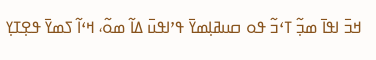ߞߏ߫ ߊߟߊ߫ ߘߏ߲߬ ߠߵߏ߬ ߟߋ ߛߎߥߊ߲ߘߌ߫ ߟߴߊߟߎ߫ ߡߊ߬ ߘߋ߬، ߞߵߊ߬ ߖߘߌ߫ ߟߐ߲ߠߌ߲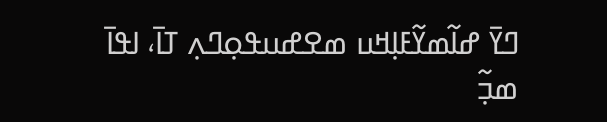ߣߌ߫ ߝߊ߬ߘߌ߬ߓߊ߲ߞߎ ߘߐߝߎߟߋ߲ߣߍ߲ ߠߊ߫، ߊߟߊ߫ ߘߏ߲߬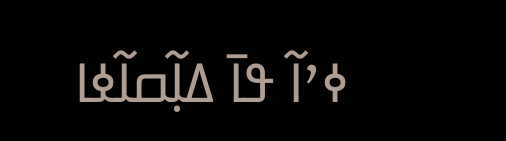ߦߴߊ߬ ߟߊ߫ ߡߊ߲߬ߛߊ߬ߦߊ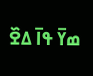ߘߌ߫ ߟߊ߫ ߡߐ߰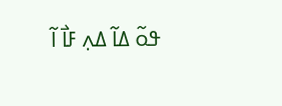ߟߋ߬ ߡߊ߬ ߡߍ߲ ߓߊ߯ ߊ߬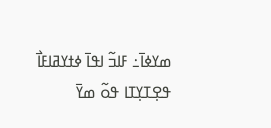ߘߌߦߊ߫߸ ߓߊߏ߬ ߊߟߊ߫ ߦߙߌߥߊߓߊ߯ ߟߐ߲ߠߌ߲ߠߊ ߟߋ߬ ߘߌ߫